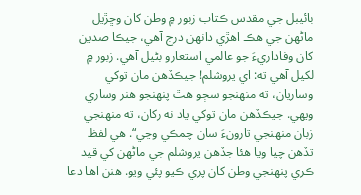بائيبل جي مقدس ڪتاب زبور ۾ وطن کان وڇڙيل ماڻهن جي هڪ اهڙي دانهن درج آهي، جيڪا صدين کان وفاداريءَ جو عالمي استعارو بڻيل آهي. زبور ۾ لکيل آهي ته: اي يروشلم! جيڪڏهن مان توکي وساريان، ته منهنجو سڄو هٿ پنهنجو هنر وساري ويهي. جيڪڏهن مان توکي ياد نه رکان، ته منهنجي زبان منهنجي تارونءَ سان چمڪي وڃي“. هي لفظ تڏهن چيا ويا هئا جڏهن يروشلم جي ماڻهن کي قيد ڪري پنهنجي وطن کان پري ڪيو پئي ويو. هنن اها دعا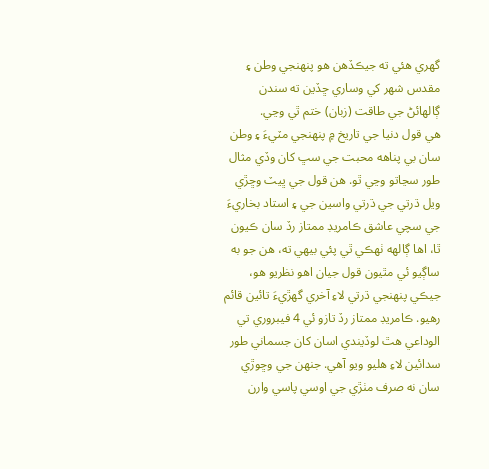گهري هئي ته جيڪڏهن هو پنهنجي وطن ۽ مقدس شهر کي وساري ڇڏين ته سندن ڳالهائڻ جي طاقت (زبان) ختم ٿي وڃي.
هي قول دنيا جي تاريخ ۾ پنهنجي مٽيءَ ۽ وطن سان بي پناهه محبت جي سڀ کان وڏي مثال طور سڃاتو وڃي ٿو. هن قول جي ڀيٽ وڇڙي ويل ڌرتي جي ڌرتي واسين جي ۽ استاد بخاريءَ جي سچي عاشق ڪامريڊ ممتاز رڏ سان ڪيون ٿا، اها ڳالهه ٺهڪي ٿي پئي بيهي ته، هن جو به ساڳيو ئي مٿيون قول جيان اهو نظريو هو، جيڪي پنهنجي ڌرتي لاءِ آخري گهڙيءَ تائين قائم رهيو. ڪامريڊ ممتاز رڏ تازو ئي 4 فيبروري تي الوداعي هٿ لوڏيندي اسان کان جسماني طور سدائين لاءِ هليو ويو آهي. جنهن جي وڇوڙي سان نه صرف مٺڙي جي اوسي پاسي وارن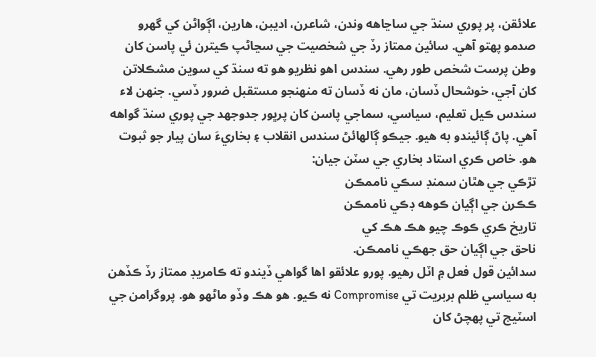علائقن، پر پوري سنڌ جي ساڃاهه وندن، شاعرن، اديبن، هارين، اڳواڻن کي گهرو صدمو پهتو آهي. سائين ممتاز رڏ جي شخصيت جي سڃاڻپ ڪيترن ئي پاسن کان وطن پرست شخص طور رهي. سندس اهو نظريو هو ته سنڌ کي سوين مشڪلاتن کان آجي، خوشحال ڏسان، مان نه ڏسان ته منهنجو مستقبل ضرور ڏسي. جنهن لاء سندس ڪيل تعليم، سياسي، سماجي پاسن کان پرڀور جدوجهد جي پوري سنڌ گواهه آهي. پاڻ ڳائيندو به هيو. جيڪو ڳالهائڻ سندس انقلاب ۽ بخاريءَ سان پيار جو ثبوت هو. خاص ڪري استاد بخاري جي سٽن جيان:
تڙڪي جي ھٿان سمنڊ سڪي ناممڪن
ڪڪرن جي اڳيان ڪوهه ڊڪي ناممڪن
تاريخ ڪري ڪوڪ چيو ھڪ ھڪ کي
ناحق جي اڳيان حق جھڪي ناممڪن.
سدائين قول فعل ۾ اٽل رهيو. پورو علائقو اها گواهي ڏيندو ته ڪامريڊ ممتاز رڏ ڪڏهن به سياسي ظلم بربريت تي Compromise نه ڪيو. هو هڪ وڏو ماڻهو هو. پروگرامن جي اسٽيج تي پهچڻ کان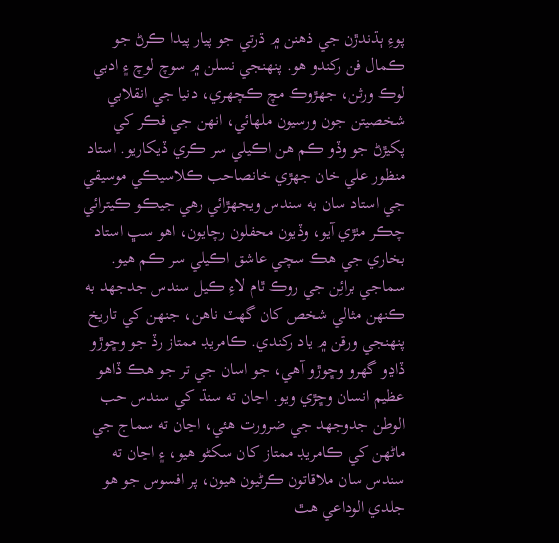پوءِ ٻڌندڙن جي ذهنن ۾ ڌرتي جو پيار پيدا ڪرڻ جو ڪمال فن رکندو هو. پنهنجي نسلن ۾ سوچ لوچ ۽ ادبي لوڪ ورثن، جهڙوڪ مچ ڪچهري، دنيا جي انقلابي شخصيتن جون ورسيون ملهائي، انهن جي فڪر کي پکيڙڻ جو وڏو ڪم هن اڪيلي سر ڪري ڏيکاريو. استاد منظور علي خان جهڙي خانصاحب ڪلاسيڪي موسيقي جي استاد سان به سندس ويجهڙائي رهي جيڪو ڪيترائي چڪر مٺڙي آيو، وڏيون محفلون رچايون، اهو سڀ استاد بخاري جي هڪ سچي عاشق اڪيلي سر ڪم هيو. سماجي برائِن جي روڪ ٿام لاءِ ڪيل سندس جدجهد به ڪنهن مثالي شخص کان گهٽ ناهن، جنهن کي تاريخ پنهنجي ورقن ۾ ياد رکندي. ڪامريڊ ممتاز رڏ جو وڇوڙو ڏاڍو گهرو وڇوڙو آهي، جو اسان جي تر جو هڪ ڏاهو عظيم انسان وڇڙي ويو. اڃان ته سنڌ کي سندس حب الوطن جدوجهد جي ضرورت هئي، اڃان ته سماج جي ماڻهن کي ڪامريڊ ممتاز کان سکڻو هيو، ۽ اڃان ته سندس سان ملاقاتون ڪرڻيون هيون، پر افسوس جو هو جلدي الوداعي هٿ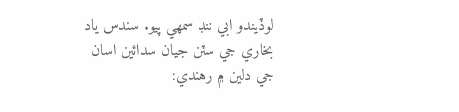لوڏيندو ابي ننڊ سمهي پيو. سندس ياد بخاري جي سٽن جيان سدائين اسان جي دلين ۾ رهندي: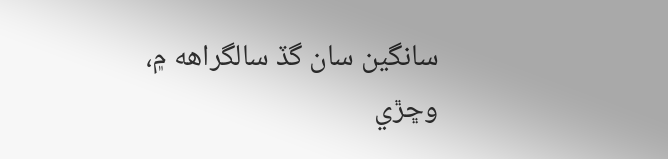سانگين سان گڏ سالگراهه ۾،
وڇڙي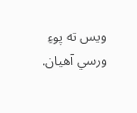ويس ته پوءِ ورسي آهيان.